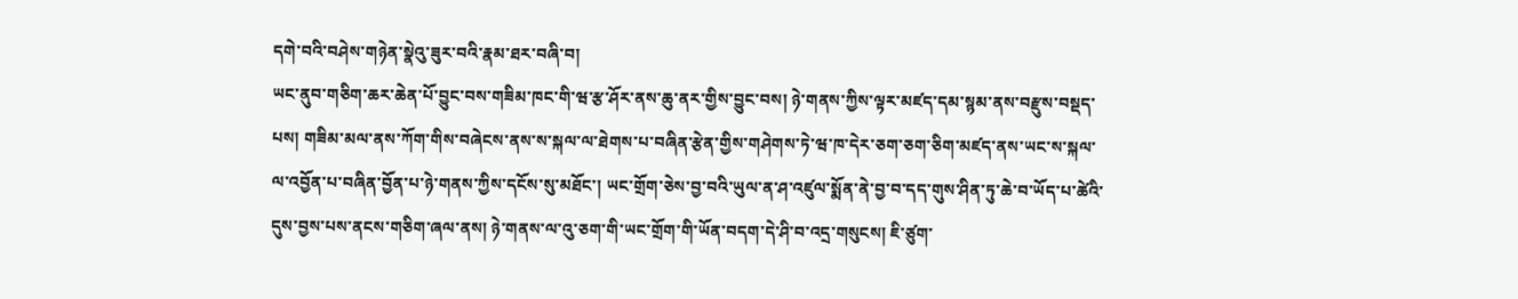དགེ་བའི་བཤེས་གཉེན་སྣེའུ་ཟུར་བའི་རྣམ་ཐར་བཞི་བ།
ཡང་ནུབ་གཅིག་ཆར་ཆེན་པོ་བྱུང་བས་གཟིམ་ཁང་གི་ཝ་རྩ་ཤོར་ནས་ཆུ་ནར་གྱིས་བྱུང་བས། ཉེ་གནས་ཀྱིས་ལྟར་མཛད་དམ་སྙམ་ནས་བརྫུས་བསྡད་པས། གཟིམ་མལ་ནས་ཀོག་གིས་བཞེངས་ནས་ས་སྐལ་ལ་ཐེགས་པ་བཞིན་རྩེན་གྱིས་གཤེགས་ཏེ་ཝ་ཁ་དེར་ཅག་ཅག་ཅིག་མཛད་ནས་ཡང་ས་སྐལ་ལ་འབྱོན་པ་བཞིན་བྱོན་པ་ཉེ་གནས་ཀྱིས་དངོས་སུ་མཐོང་། ཡང་གྲོག་ཅེས་བྱ་བའི་ཡུལ་ན་ཤ་འཛུལ་སྨོན་ནེ་བྱ་བ་དད་གུས་ཤིན་ཏུ་ཆེ་བ་ཡོད་པ་ཚེའི་དུས་བྱས་པས་ནངས་གཅིག་ཞལ་ནས། ཉེ་གནས་ལ་འུ་ཅག་གི་ཡང་གྲོག་གི་ཡོན་བདག་དེ་ཤི་བ་འདྲ་གསུངས། ཇི་ཙུག་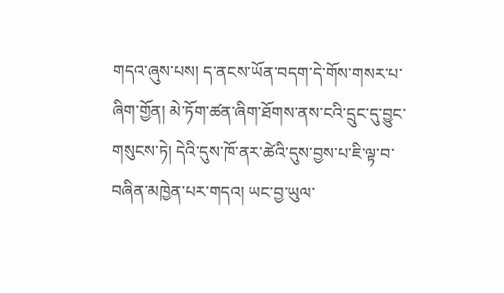གདའ་ཞུས་པས། ད་ནངས་ཡོན་བདག་དེ་གོས་གསར་པ་ཞིག་གྱོན། མེ་ཏོག་ཚན་ཞིག་ཐོགས་ནས་ངའི་དྲུང་དུ་བྱུང་གསུངས་ཏེ། དེའི་དུས་ཁོ་ནར་ཚེའི་དུས་བྱས་པ་ཇི་ལྟ་བ་བཞིན་མཁྱེན་པར་གདའ། ཡང་བྱ་ཡུལ་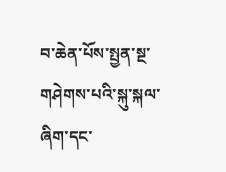བ་ཆེན་པོས་སྤྱན་སྔ་གཤེགས་པའི་སྐུ་སྐལ་ཞིག་དང་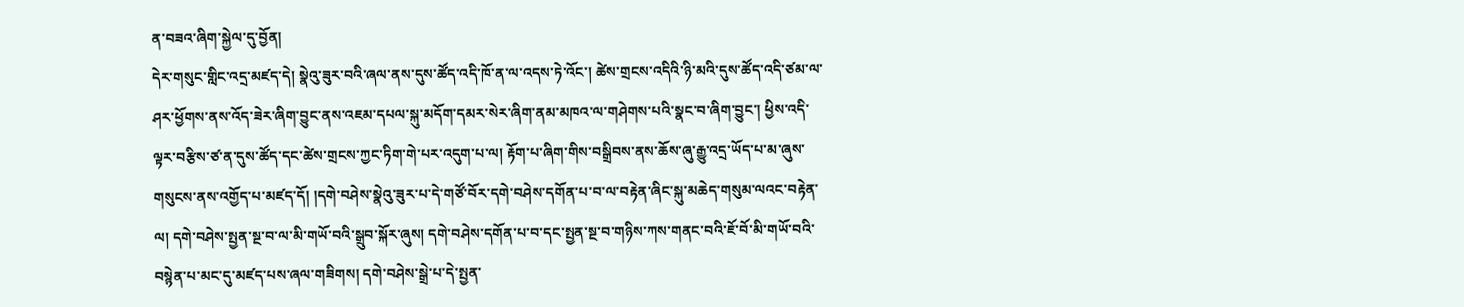ན་བཟའ་ཞིག་སྐྱེལ་དུ་བྱོན།
དེར་གསུང་གླིང་འདྲ་མཛད་དེ། སྣེའུ་ཟུར་བའི་ཞལ་ནས་དུས་ཚོད་འདི་ཁོ་ན་ལ་འདས་ཏེ་འོང་། ཚེས་གྲངས་འདིའི་ཉི་མའི་དུས་ཚོད་འདི་ཙམ་ལ་ཤར་ཕྱོགས་ནས་འོད་ཟེར་ཞིག་བྱུང་ནས་འཇམ་དཔལ་སྐུ་མདོག་དམར་སེར་ཞིག་ནམ་མཁའ་ལ་གཤེགས་པའི་སྣང་བ་ཞིག་བྱུང་། ཕྱིས་འདི་ལྟར་བརྩིས་ཙ་ན་དུས་ཚོད་དང་ཚེས་གྲངས་ཀྱང་ཏིག་གེ་པར་འདུག་པ་ལ། རྟོག་པ་ཞིག་གིས་བསྒྲིབས་ནས་ཆོས་ཞུ་རྒྱུ་འདྲ་ཡོད་པ་མ་ཞུས་གསུངས་ནས་འགྱོད་པ་མཛད་དོ། །དགེ་བཤེས་སྣེའུ་ཟུར་པ་དེ་གཙོ་བོར་དགེ་བཤེས་དགོན་པ་བ་ལ་བརྟེན་ཞིང་སྐུ་མཆེད་གསུམ་ལའང་བརྟེན་ལ། དགེ་བཤེས་སྤྱན་སྔ་བ་ལ་མི་གཡོ་བའི་སྒྲུབ་སྐོར་ཞུས། དགེ་བཤེས་དགོན་པ་བ་དང་སྤྱན་སྔ་བ་གཉིས་ཀས་གནང་བའི་ཇོ་བོ་མི་གཡོ་བའི་བསྙེན་པ་མང་དུ་མཛད་པས་ཞལ་གཟིགས། དགེ་བཤེས་སྒྲེ་པ་དེ་སྤྱན་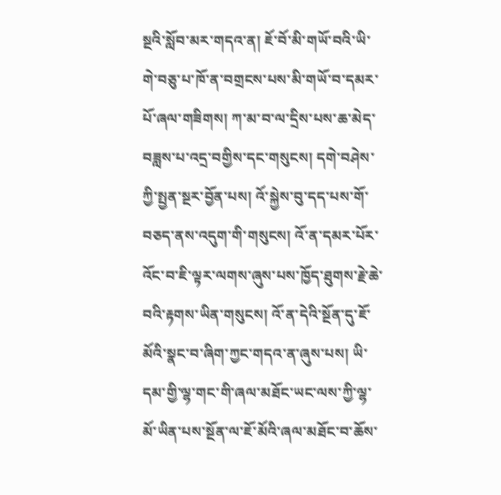སྔའི་སློབ་མར་གདའ་ན། ཇོ་བོ་མི་གཡོ་བའི་ཡི་གེ་བཅུ་པ་ཁོ་ན་བགྲངས་པས་མི་གཡོ་བ་དམར་པོ་ཞལ་གཟིགས། ཀ་མ་བ་ལ་དྲིས་པས་ཆ་མེད་བཟླས་པ་འདྲ་བགྱིས་དང་གསུངས། དགེ་བཤེས་ཀྱི་སྤྱན་སྔར་བྱོན་པས། འོ་སྐྱེས་བུ་དད་པས་གོ་བཅད་ནས་འདུག་གི་གསུངས། འོ་ན་དམར་པོར་འོང་བ་ཇི་ལྟར་ལགས་ཞུས་པས་ཁྱོད་ཐུགས་རྗེ་ཆེ་བའི་རྟགས་ཡིན་གསུངས། འོ་ན་དེའི་སྔོན་དུ་ཇོ་མོའི་སྣང་བ་ཞིག་ཀྱང་གདའ་ན་ཞུས་པས། ཡི་དམ་གྱི་ལྷ་གང་གི་ཞལ་མཐོང་ཡང་ལས་ཀྱི་ལྷ་མོ་ཡིན་པས་སྔོན་ལ་ཇོ་མོའི་ཞལ་མཐོང་བ་ཆོས་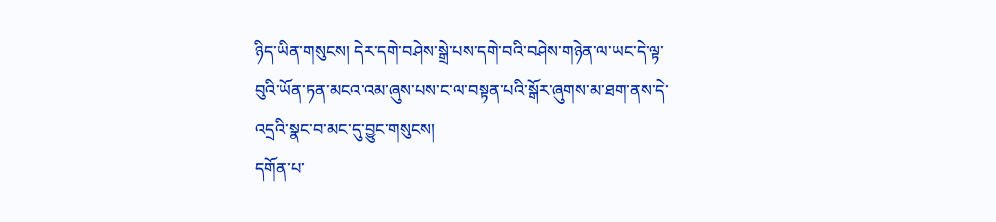ཉིད་ཡིན་གསུངས། དེར་དགེ་བཤེས་སྒྲེ་པས་དགེ་བའི་བཤེས་གཉེན་ལ་ཡང་དེ་ལྟ་བུའི་ཡོན་ཏན་མངའ་འམ་ཞུས་པས་ང་ལ་བསྟན་པའི་སྒོར་ཞུགས་མ་ཐག་ནས་དེ་འདྲའི་སྣང་བ་མང་དུ་བྱུང་གསུངས།
དགོན་པ་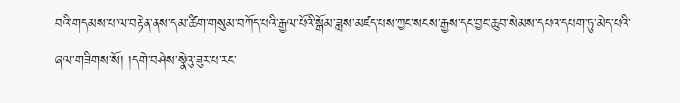བའི་གདམས་པ་ལ་བརྟེན་ནས་དམ་ཚིག་གསུམ་བཀོད་པའི་རྒྱལ་པོའི་སྒོམ་ཟླས་མཛད་པས་ཀྱང་སངས་རྒྱས་དང་བྱང་ཆུབ་སེམས་དཔའ་དཔག་ཏུ་མེད་པའི་ཞལ་གཟིགས་སོ། །དགེ་བཤེས་སྣེའུ་ཟུར་པ་རང་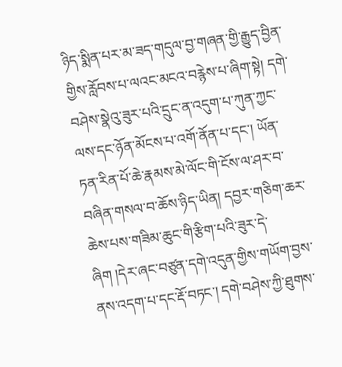ཉིད་སྨིན་པར་མ་ཟད་གདུལ་བྱ་གཞན་གྱི་རྒྱུད་བྱིན་གྱིས་རློབས་པ་ལའང་མངའ་བརྙེས་པ་ཞིག་སྟེ། དགེ་བཤེས་སྣེའུ་ཟུར་པའི་དྲུང་ན་འདུག་པ་ཀུན་ཀྱང་ལས་དང་ཉོན་མོངས་པ་འགོ་ནོན་པ་དང་། ཡོན་ཏན་རིན་པོ་ཆེ་རྣམས་མེ་ལོང་གི་ངོས་ལ་ཤར་བ་བཞིན་གསལ་བ་ཆོས་ཉིད་ཡིན། དབྱར་གཅིག་ཆར་ཆེས་པས་གཟིམ་ཆུང་གི་རྩིག་པའི་ཟུར་དེ་ཞིག །དེར་ཞང་བཙུན་དགེ་འདུན་གྱིས་གཡོག་བྱས་ནས་འདག་པ་དང་རྡོ་བཏང་། དགེ་བཤེས་ཀྱི་ཐུགས་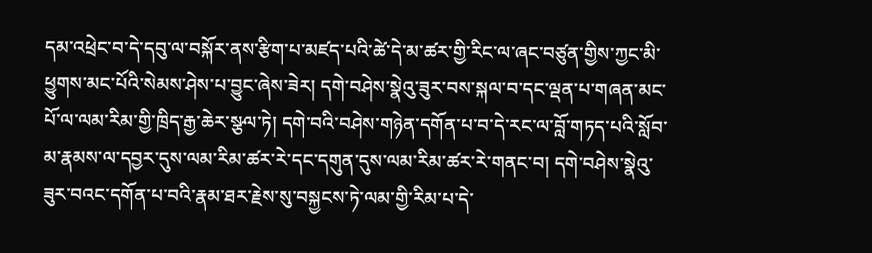དམ་འཕྲེང་བ་དེ་དབུ་ལ་བསྐོར་ནས་རྩིག་པ་མཛད་པའི་ཚེ་དེ་མ་ཚར་གྱི་རིང་ལ་ཞང་བཙུན་གྱིས་ཀྱང་མི་ཕྱུགས་མང་པོའི་སེམས་ཤེས་པ་བྱུང་ཞེས་ཟེར། དགེ་བཤེས་སྣེའུ་ཟུར་བས་སྐལ་བ་དང་ལྡན་པ་གཞན་མང་པོ་ལ་ལམ་རིམ་གྱི་ཁྲིད་རྒྱ་ཆེར་སྩལ་ཏེ། དགེ་བའི་བཤེས་གཉེན་དགོན་པ་བ་དེ་རང་ལ་བློ་གཏད་པའི་སློབ་མ་རྣམས་ལ་དབྱར་དུས་ལམ་རིམ་ཚར་རེ་དང་དགུན་དུས་ལམ་རིམ་ཚར་རེ་གནང་བ། དགེ་བཤེས་སྣེའུ་ཟུར་བའང་དགོན་པ་བའི་རྣམ་ཐར་རྗེས་སུ་བསྐྱངས་ཏེ་ལམ་གྱི་རིམ་པ་དེ་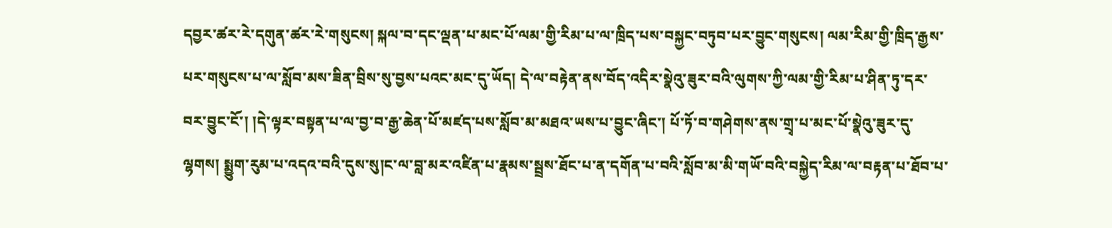དབྱར་ཚར་རེ་དགུན་ཚར་རེ་གསུངས། སྐལ་བ་དང་ལྡན་པ་མང་པོ་ལམ་གྱི་རིམ་པ་ལ་ཁྲིད་པས་བསྐྱང་བཏུབ་པར་བྱུང་གསུངས། ལམ་རིམ་གྱི་ཁྲིད་རྒྱས་པར་གསུངས་པ་ལ་སློབ་མས་ཟིན་བྲིས་སུ་བྱས་པའང་མང་དུ་ཡོད། དེ་ལ་བརྟེན་ནས་བོད་འདིར་སྣེའུ་ཟུར་བའི་ལུགས་ཀྱི་ལམ་གྱི་རིམ་པ་ཤིན་ཏུ་དར་བར་བྱུང་ངོ་། །དེ་ལྟར་བསྟན་པ་ལ་བྱ་བ་རྒྱ་ཆེན་པོ་མཛད་པས་སློབ་མ་མཐའ་ཡས་པ་བྱུང་ཞིང་། པོ་ཏོ་བ་གཤེགས་ནས་གྲྭ་པ་མང་པོ་སྣེའུ་ཟུར་དུ་ལྷགས། སྨྱུག་རུམ་པ་འདའ་བའི་དུས་སུ།ང་ལ་བླ་མར་འཛིན་པ་རྣམས་སྦྲས་ཐོང་པ་ན་དགོན་པ་བའི་སློབ་མ་མི་གཡོ་བའི་བསྐྱེད་རིམ་ལ་བརྟན་པ་ཐོབ་པ་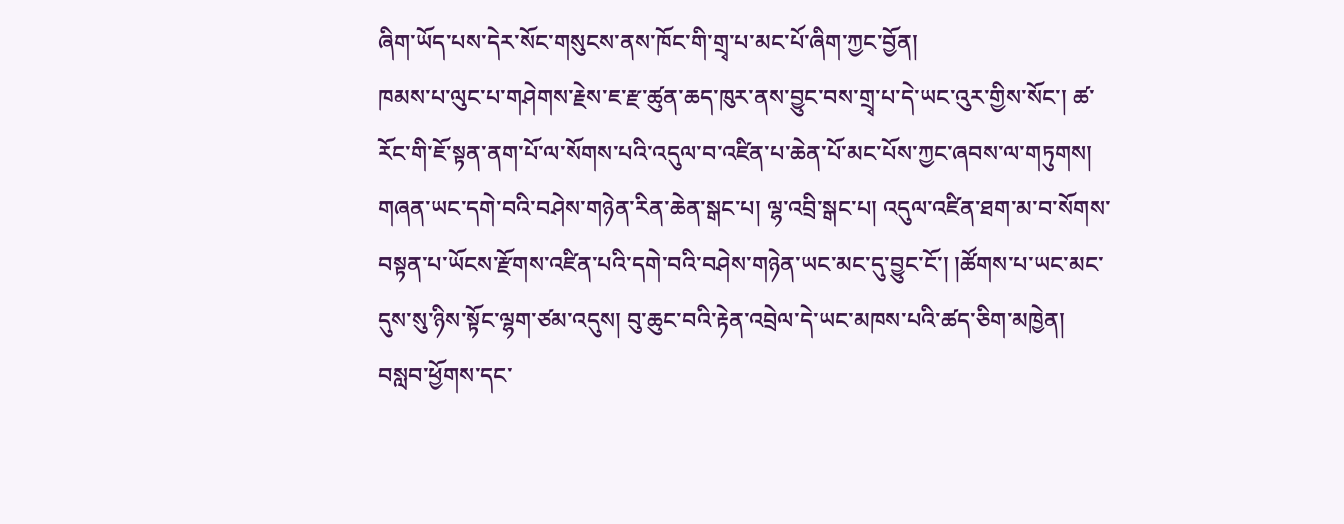ཞིག་ཡོད་པས་དེར་སོང་གསུངས་ནས་ཁོང་གི་གྲྭ་པ་མང་པོ་ཞིག་ཀྱང་བྱོན།
ཁམས་པ་ལུང་པ་གཤེགས་རྗེས་ཇ་རྫ་ཚུན་ཆད་ཁུར་ནས་བྱུང་བས་གྲྭ་པ་དེ་ཡང་འུར་གྱིས་སོང་། ཚ་རོང་གི་ཇོ་སྟན་ནག་པོ་ལ་སོགས་པའི་འདུལ་བ་འཛིན་པ་ཆེན་པོ་མང་པོས་ཀྱང་ཞབས་ལ་གཏུགས། གཞན་ཡང་དགེ་བའི་བཤེས་གཉེན་རིན་ཆེན་སྒང་པ། ལྷ་འབྲི་སྒང་པ། འདུལ་འཛིན་ཐག་མ་བ་སོགས་བསྟན་པ་ཡོངས་རྫོགས་འཛིན་པའི་དགེ་བའི་བཤེས་གཉེན་ཡང་མང་དུ་བྱུང་ངོ་། །ཚོགས་པ་ཡང་མང་དུས་སུ་ཉིས་སྟོང་ལྷག་ཙམ་འདུས། བུ་ཆུང་བའི་རྟེན་འབྲེལ་དེ་ཡང་མཁས་པའི་ཚད་ཅིག་མཁྱེན། བསླབ་ཕྱོགས་དང་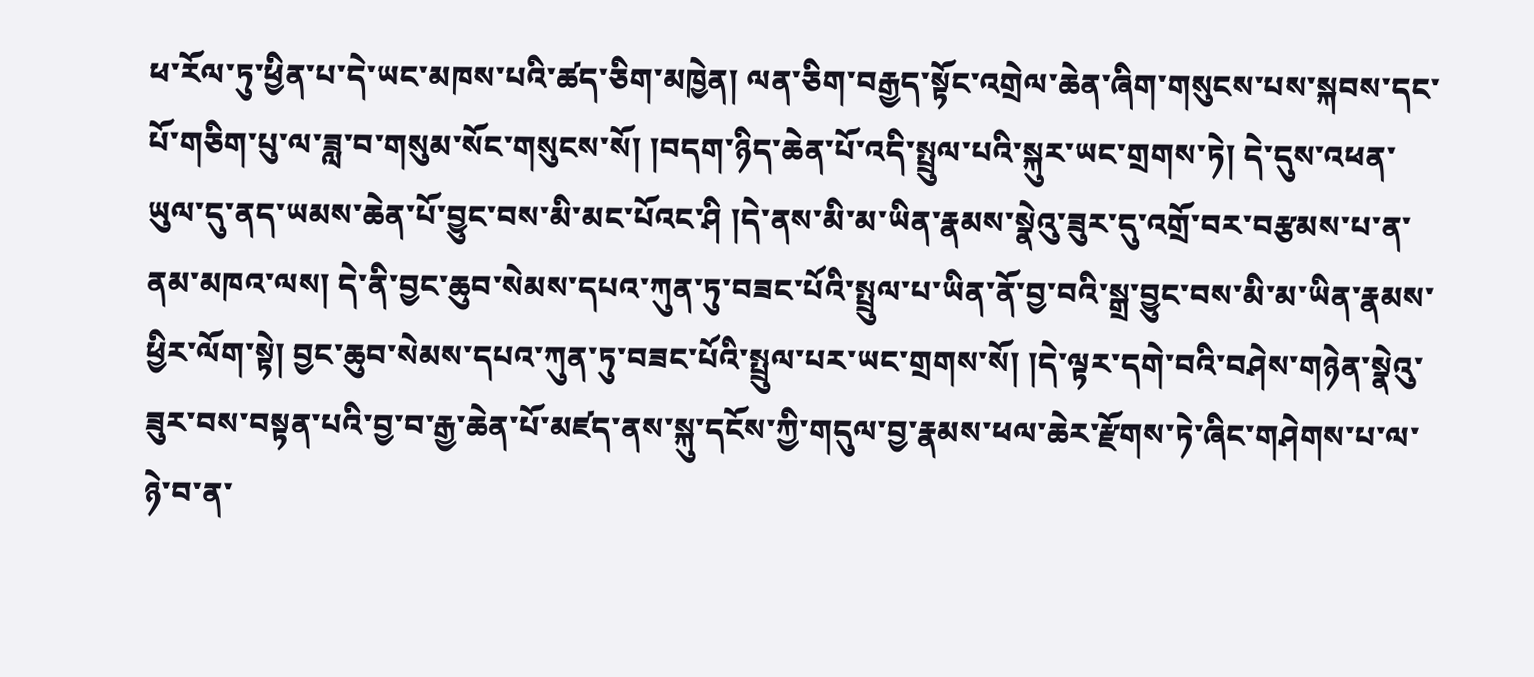ཕ་རོལ་ཏུ་ཕྱིན་པ་དེ་ཡང་མཁས་པའི་ཚད་ཅིག་མཁྱེན། ལན་ཅིག་བརྒྱད་སྟོང་འགྲེལ་ཆེན་ཞིག་གསུངས་པས་སྐབས་དང་པོ་གཅིག་པུ་ལ་ཟླ་བ་གསུམ་སོང་གསུངས་སོ། །བདག་ཉིད་ཆེན་པོ་འདི་སྤྲུལ་པའི་སྐུར་ཡང་གྲགས་ཏེ། དེ་དུས་འཕན་ཡུལ་དུ་ནད་ཡམས་ཆེན་པོ་བྱུང་བས་མི་མང་པོའང་ཤི །དེ་ནས་མི་མ་ཡིན་རྣམས་སྣེའུ་ཟུར་དུ་འགྲོ་བར་བརྩམས་པ་ན་ནམ་མཁའ་ལས། དེ་ནི་བྱང་ཆུབ་སེམས་དཔའ་ཀུན་ཏུ་བཟང་པོའི་སྤྲུལ་པ་ཡིན་ནོ་བྱ་བའི་སྒྲ་བྱུང་བས་མི་མ་ཡིན་རྣམས་ཕྱིར་ལོག་སྟེ། བྱང་ཆུབ་སེམས་དཔའ་ཀུན་ཏུ་བཟང་པོའི་སྤྲུལ་པར་ཡང་གྲགས་སོ། །དེ་ལྟར་དགེ་བའི་བཤེས་གཉེན་སྣེའུ་ཟུར་བས་བསྟན་པའི་བྱ་བ་རྒྱ་ཆེན་པོ་མཛད་ནས་སྐུ་དངོས་ཀྱི་གདུལ་བྱ་རྣམས་ཕལ་ཆེར་རྫོགས་ཏེ་ཞིང་གཤེགས་པ་ལ་ཉེ་བ་ན་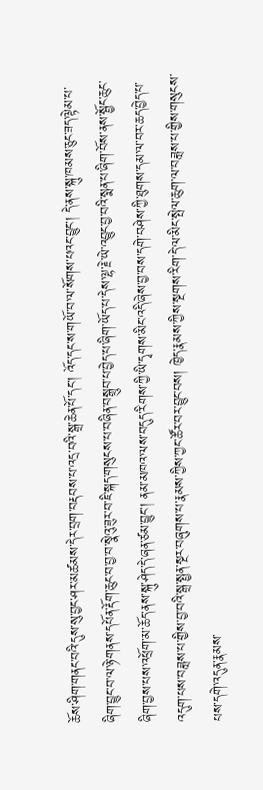ཆོས་ཤིག་གནང་བའི་དུས་སུ་བྱང་ཤར་མཚམས་དེར་བྲག་བརྡབས་པ་འདྲ་བའི་སྒྲ་ཆེན་པོ་དང་། འོད་དང་ས་གཡོ་བ་ལ་སོགས་པའང་བྱུང་། དེ་ནས་སྐུ་ཁམས་ཅུང་ཟད་ལྟེམ་པ་ཞིག་བྱུང་བ་ལ་ཉེ་གནས་དཔོན་རྡོག་ཆུང་བ་བྱ་བ་སྣེའུ་ཟུར་བ་ཇི་སྐད་གསུངས་པ་བཞིན་བསྒྲུབ་པ་བྱེད་པ་ཞིག་ཡོད་པ་དེས་ལྷ་རྗེ་ཡེ་འབྱུང་བྱ་བའི་སྨན་པ་ཞིག་བོས་ནས་སྦྱོང་ཆུང་ཞིག་བྱས་པས་འཕྲོག་མ་ཆོད་ནས་སྐུ་ཤེད་དེ་ཞན་ཙམ་བྱུང་། ནམ་མཁའ་ལས་བདུད་རིགས་ཀྱི་ཡི་དྭགས་མིང་འདི་ཞེས་བྱ་བས་དགེ་བཤེས་ཀྱི་ཐུགས་དམ་ལ་བར་ཆད་བྱེད་པ་འདུག་པས་བཟླས་པ་གྱིས་བྱ་བའི་སྒྲ་སྤྱན་སྔར་བཞུགས་པ་རྣམས་ཀྱིས་ཀྱང་ཚོར་བར་བྱུང་བས། ཁྱེད་རྣམས་ཀྱིས་སྔགས་རིག་དེ་ལ་མིང་སྤེལ་ཆུག་ལ་བཟླས་པ་གྱིས་གསུངས་པས་དགེ་འདུན་རྣམས་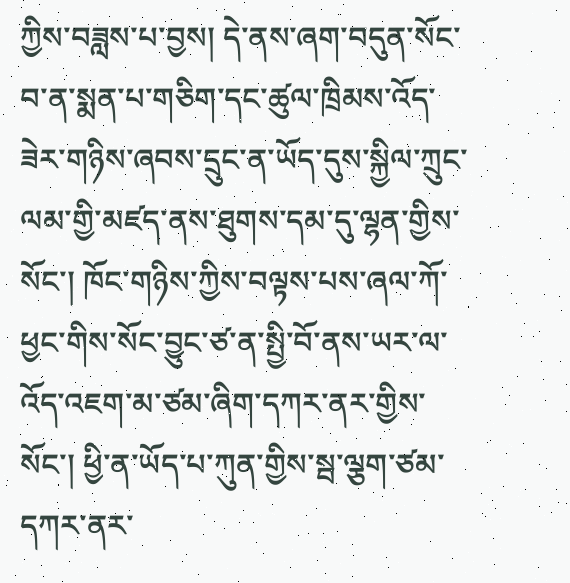ཀྱིས་བཟླས་པ་བྱས། དེ་ནས་ཞག་བདུན་སོང་བ་ན་སྨན་པ་གཅིག་དང་ཚུལ་ཁྲིམས་འོད་ཟེར་གཉིས་ཞབས་དྲུང་ན་ཡོད་དུས་སྐྱིལ་ཀྲུང་ལམ་གྱི་མཛད་ནས་ཐུགས་དམ་དུ་ལྷན་གྱིས་སོང་། ཁོང་གཉིས་ཀྱིས་བལྟས་པས་ཞལ་ཀོ་ཕྱང་གིས་སོང་བྱུང་ཙ་ན་སྤྱི་བོ་ནས་ཡར་ལ་འོད་འཇག་མ་ཙམ་ཞིག་དཀར་ནར་གྱིས་སོང་། ཕྱི་ན་ཡོད་པ་ཀུན་གྱིས་སྦ་ལྕག་ཙམ་དཀར་ནར་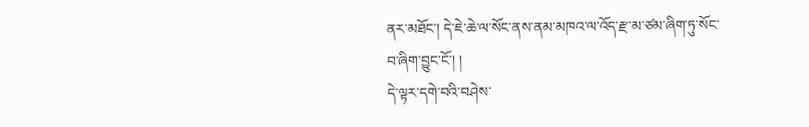ནར་མཐོང་། དེ་ཇེ་ཆེ་ལ་སོང་ནས་ནམ་མཁའ་ལ་འོད་རྫ་མ་ཙམ་ཞིག་ཏུ་སོང་བ་ཞིག་བྱུང་ངོ་། །
དེ་ལྟར་དགེ་བའི་བཤེས་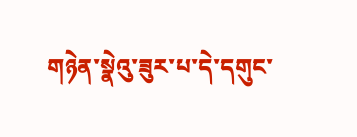གཉེན་སྣེའུ་ཟུར་པ་དེ་དགུང་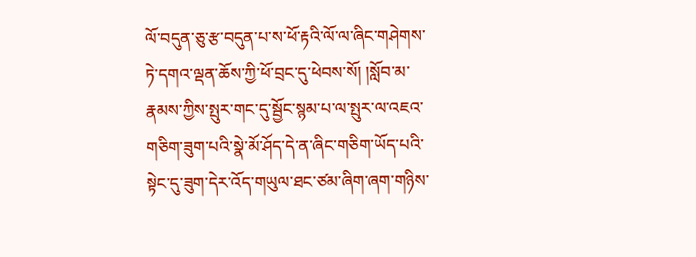ལོ་བདུན་ཅུ་རྩ་བདུན་པ་ས་ཕོ་རྟའི་ལོ་ལ་ཞིང་གཤེགས་ཏེ་དགའ་ལྡན་ཆོས་ཀྱི་ཕོ་བྲང་དུ་ཕེབས་སོ། །སློབ་མ་རྣམས་ཀྱིས་སྤུར་གང་དུ་སྦྱོང་སྙམ་པ་ལ་སྤུར་ལ་འཇའ་གཅིག་ཟུག་པའི་སྣེ་མོ་ཤོད་དེ་ན་ཞིང་གཅིག་ཡོད་པའི་སྟེང་དུ་ཟུག་དེར་འོད་གཡུལ་ཐང་ཙམ་ཞིག་ཞག་གཉིས་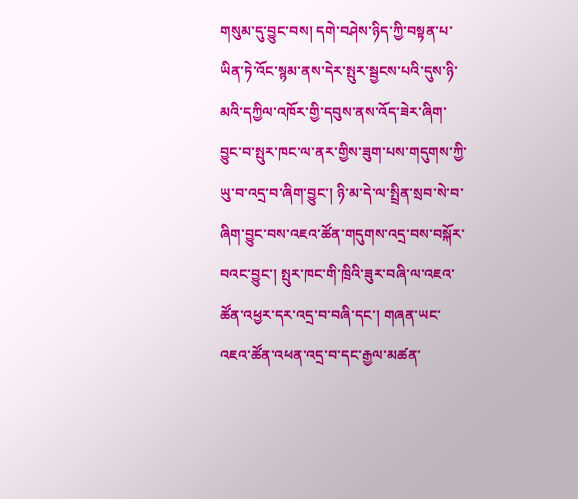གསུམ་དུ་བྱུང་བས། དགེ་བཤེས་ཉིད་ཀྱི་བསྟན་པ་ཡིན་ཏེ་འོང་སྙམ་ནས་དེར་སྤུར་སྦྱངས་པའི་དུས་ཉི་མའི་དཀྱིལ་འཁོར་གྱི་དབུས་ནས་འོད་ཟེར་ཞིག་བྱུང་བ་སྤུར་ཁང་ལ་ནར་གྱིས་ཟུག་པས་གདུགས་ཀྱི་ཡུ་བ་འདྲ་བ་ཞིག་བྱུང་། ཉི་མ་དེ་ལ་སྤྲིན་སྲབ་སེ་བ་ཞིག་བྱུང་བས་འཇའ་ཚོན་གདུགས་འདྲ་བས་བསྐོར་བའང་བྱུང་། སྤུར་ཁང་གི་ཁྲིའི་ཟུར་བཞི་ལ་འཇའ་ཚོན་འཕྱར་དར་འདྲ་བ་བཞི་དང་། གཞན་ཡང་འཇའ་ཚོན་འཕན་འདྲ་བ་དང་རྒྱལ་མཚན་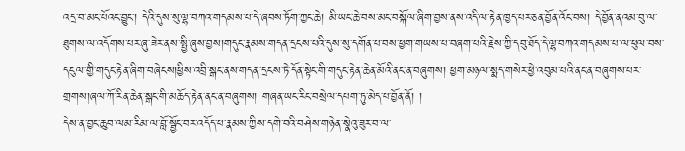འདྲ་བ་མང་པོའང་བྱུང་། དེའི་དུས་སུ་ལྷ་བཀའ་གདམས་པ་དེ་ཞབས་ཏོག་ཀྱང་ཆེ། མི་ཡང་ཆེ་བས་མང་བསྐོལ་ཞིག་བྱས་ནས་འདི་ལ་རྟེན་ཁྱད་པར་ཅན་བྱོན་འོང་བས། དེ་བྱོན་ནའམ་བུ་ལ་ཐུགས་ལ་འདོགས་པར་ཞུ་ཟེར་ནས་སྤྱི་ཞུས་བྱས།གདུང་རྣམས་གདན་དྲངས་པའི་དུས་སུ་དགོན་པ་བས་ཕྱག་གཡས་པ་བཞག་པའི་རྗེས་ཀྱི་དབུ་ཐོད་དེ་ལྷ་བཀའ་གདམས་པ་ལ་ཕུལ་བས་དངུལ་གྱི་གདུང་རྟེན་ཞིག་བཞེངས།ཕྱིས་འབྲི་སྒང་ནས་གདན་དྲངས་ཏེ་དོན་སྟེང་གི་གདུང་རྟེན་ཆེན་མོའི་ནང་ན་བཞུགས། ཕྱག་མཉལ་སྨད་གསེར་ཕྱེ་འབུམ་པའི་ནང་ན་བཞུགས་པར་གྲགས།ཞལ་ཀོ་རིན་ཆེན་སྒང་གི་མཆོད་རྟེན་ནང་ན་བཞུགས། གཞན་ཡང་རིང་བསྲེལ་དཔག་ཏུ་མེད་པ་བྱོན་ནོ། །
དེས་ན་བྱང་ཆུབ་ལམ་རིམ་ལ་བློ་སྦྱོང་བར་འདོད་པ་རྣམས་ཀྱིས་དགེ་བའི་བཤེས་གཉེན་སྣེའུ་ཟུར་བ་ལ་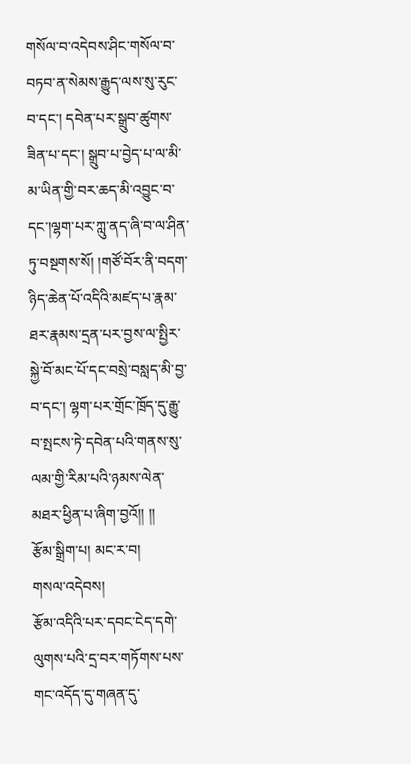གསོལ་བ་འདེབས་ཤིང་གསོལ་བ་བཏབ་ན་སེམས་རྒྱུད་ལས་སུ་རུང་བ་དང་། དབེན་པར་སྒྲུབ་ཚུགས་ཟིན་པ་དང་། སྒྲུབ་པ་བྱེད་པ་ལ་མི་མ་ཡིན་གྱི་བར་ཆད་མི་འབྱུང་བ་དང་།ལྷག་པར་ཀླུ་ནད་ཞི་བ་ལ་ཤིན་ཏུ་བསྔགས་སོ། །གཙོ་བོར་ནི་བདག་ཉིད་ཆེན་པོ་འདིའི་མཛད་པ་རྣམ་ཐར་རྣམས་དྲན་པར་བྱས་ལ་སྤྱིར་སྐྱེ་བོ་མང་པོ་དང་བསྲེ་བསླད་མི་བྱ་བ་དང་། ལྷག་པར་གྲོང་ཁྲོད་དུ་རྒྱུ་བ་སྤངས་ཏེ་དབེན་པའི་གནས་སུ་ལམ་གྱི་རིམ་པའི་ཉམས་ལེན་མཐར་ཕྱིན་པ་ཞིག་བྱའོ།། །།
རྩོམ་སྒྲིག་པ། མང་ར་བ།
གསལ་འདེབས།
རྩོམ་འདིའི་པར་དབང་ངེད་དགེ་ལུགས་པའི་དྲ་བར་གཏོགས་པས་གང་འདོད་དུ་གཞན་དུ་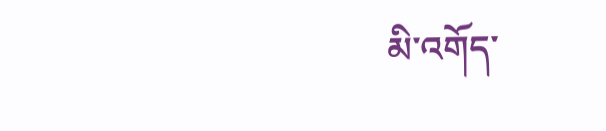མི་འགོད་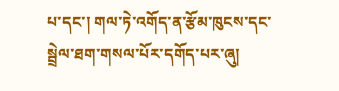པ་དང་། གལ་ཏེ་འགོད་ན་རྩོམ་ཁུངས་དང་སྦྲེལ་ཐག་གསལ་པོར་དགོད་པར་ཞུ།